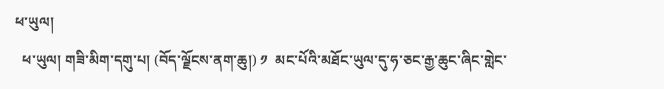ཕ་ཡུལ།
  ཕ་ཡུལ། གཟི་མིག་དགུ་པ། (བོད་ལྗོངས་ནག་ཆུ།) ༡  མང་པོའི་མཐོང་ཡུལ་དུ་ཧ་ཅང་རྒྱ་ཆུང་ཞིང་གླེང་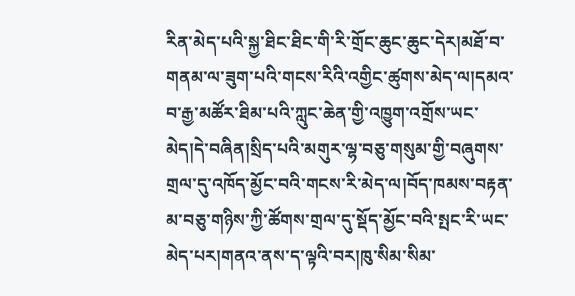རིན་མེད་པའི་སྐྱ་ཐིང་ཐིང་གི་རི་གྲོང་ཆུང་ཆུང་དེར།མཐོ་བ་གནམ་ལ་ཟུག་པའི་གངས་རིའི་འགྱིང་ཚུགས་མེད་ལ།དམའ་བ་རྒྱ་མཚོར་ཐིམ་པའི་ཀླུང་ཆེན་གྱི་འཁྱུག་འགྲོས་ཡང་མེད།དེ་བཞིན།སྲིད་པའི་མགུར་ལྷ་བཅུ་གསུམ་གྱི་བཞུགས་གྲལ་དུ་འཁོད་མྱོང་བའི་གངས་རི་མེད་ལ།བོད་ཁམས་བརྟན་མ་བཅུ་གཉིས་ཀྱི་ཚོགས་གྲལ་དུ་སྡོད་མྱོང་བའི་སྤང་རི་ཡང་མེད་པར།གནའ་ནས་ད་ལྟའི་བར།ཁུ་སིམ་སིམ་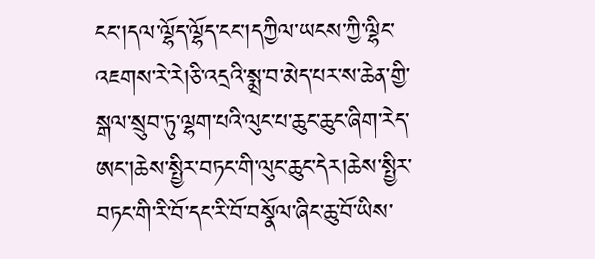ངང་།དལ་ལྷོད་ལྷོད་ངང་།དཀྱིལ་ཡངས་ཀྱི་ལྷིང་འཇགས་རེ་རེ།ཅི་འདྲའི་སྨྲ་བ་མེད་པར་ས་ཆེན་གྱི་སྒལ་སྲུབ་ཏུ་ལྷག་པའི་ལུང་པ་ཆུང་ཆུང་ཞིག་རེད་ཨང་།ཆེས་སྤྱིར་བཏང་གི་ལུང་ཆུང་དེར།ཆེས་སྤྱིར་བཏང་གི་རི་བོ་དང་རི་བོ་བསྣོལ་ཞིང་ཆུ་བོ་ཡིས་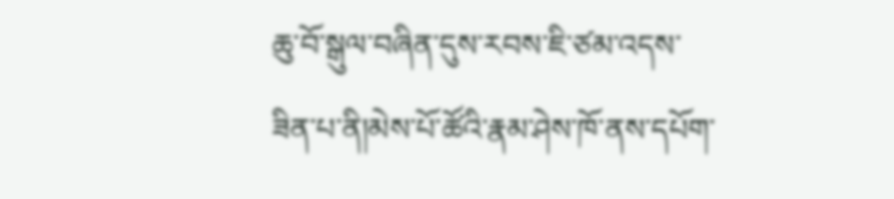ཆུ་བོ་སྒུལ་བཞིན་དུས་རབས་ཇི་ཙམ་འདས་ཟིན་པ་ནི།མེས་པོ་ཚོའི་རྣམ་ཤེས་ཁོ་ནས་དཔོག་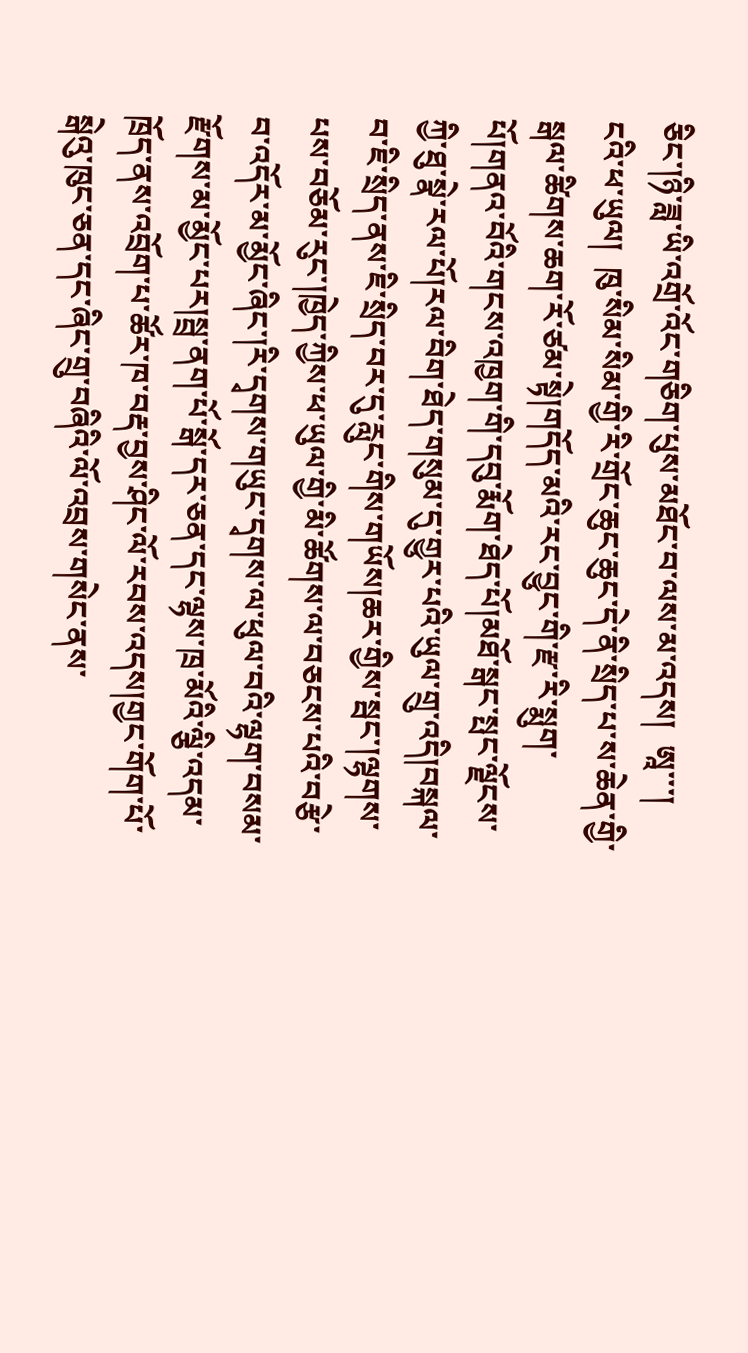ཅིང་།ཉི་ཟླ་ཡི་འགྲོ་འོང་གཅིག་པུས་མཐོང་བ་ལས་མ་འདས།  ཨཱ་་་།  ངའི་ཕ་ཡུལ།  ཁུ་སིམ་སིམ་གྱི་རི་གྲོང་ཆུང་ཆུང་དེ་ནི་སྲིད་པ་ས་ཆེན་གྱི་སྒལ་ཚིགས་ཆག་རོ་ཙམ་སྟེ།གདོད་མའི་རང་བྱུང་གི་རྫ་རི་སྨུག་པོ།གནའ་བོའི་གངས་འཁྱག་གི་དབུ་རྨོག་ཐེད་པོ།མཐོ་སྒང་སྤང་ལྗོངས་ཀྱི་ཐུ་སྣེ་རལ་པོ།རལ་བིག་ཐེད་གསུམ་དུ་གྱུར་པའི་ཡུལ་གྲུ་འདི།བསྐལ་བ་ཇི་སྲིད་ནས་ཇི་སྲིད་བར་དུ་རླུང་གིས་གཡོས།ཆར་གྱིས་སྦང་།ལྷགས་པས་བཅོམ་རུང་།ཁྱེད་ཀྱིས་ཕ་ཡུལ་གྱི་མི་ཚོགས་ལ་བཅངས་པའི་བརྩེ་བ་འདོར་མ་མྱོང་ཞིང་།རི་དྭགས་གཡུང་དྭགས་ལ་ཕུལ་བའི་ལྷག་བསམ་རྫོགས་མ་མྱོང་པར།སྦྲ་ནག་པོ་སྒོ་དར་ཅན་དང་ལྷས་ཁྲ་མོའི་ལྕི་འདམ་ཁྲོད་ནས་འབྲོག་པ་ཚོར་ཁ་བརྡ་བྱས་ཤིང་ལོ་རབས་འདས།གྱང་གོག་པོ་སྒེའུ་ཁུང་ཅན་དང་ཞིང་གྲུ་བཞིའི་ལོ་འབྲས་གསེང་ནས་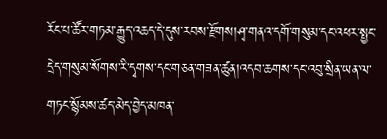རོང་པ་ཚོར་གཏམ་རྒྱུད་འཆད་དེ་དུས་རབས་རྫོགས།ཤྭ་གནའ་དགོ་གསུམ་དང་འཕར་སྤྱང་དྲེད་གསུམ་སོགས་རི་དྭགས་དང་གཅན་གཟན་ཚུན།འདབ་ཆགས་དང་འབུ་སྲིན་ཡན་ལ་གཏང་སྙོམས་ཚད་མེད་བྱེད་མཁན་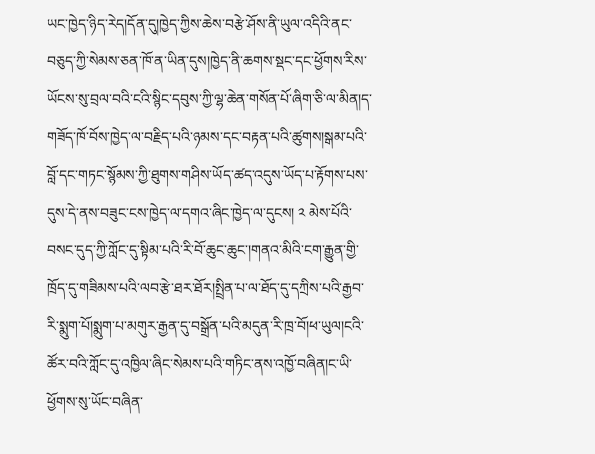ཡང་ཁྱེད་ཉིད་རེད།དོན་དུ།ཁྱེད་ཀྱིས་ཆེས་བརྩེ་ཤོས་ནི་ཡུལ་འདིའི་ནང་བཅུད་ཀྱི་སེམས་ཅན་ཁོ་ན་ཡིན་དུས།ཁྱེད་ནི་ཆགས་སྡང་དང་ཕྱོགས་རིས་ཡོངས་སུ་བྲལ་བའི་ངའི་སྙིང་དབུས་ཀྱི་ལྷ་ཆེན་གསོན་པོ་ཞིག་ཅི་ལ་མིན།ད་གཟོད་ཁོ་བོས་ཁྱེད་ལ་བརྗིད་པའི་ཉམས་དང་བརྟན་པའི་ཚུགས།སྒམ་པའི་བློ་དང་གཏང་སྙོམས་ཀྱི་ཐུགས་གཤིས་ཡོད་ཚད་འདུས་ཡོད་པ་རྟོགས་པས་དུས་དེ་ནས་བཟུང་ངས་ཁྱེད་ལ་དགའ་ཞིང་ཁྱེད་ལ་དུངས། ༢ མེས་པོའི་བསང་དུད་ཀྱི་ཀློང་དུ་སྟིམ་པའི་རི་བོ་ཆུང་ཆུང་།གནའ་མིའི་ངག་རྒྱུན་གྱི་ཁྲོད་དུ་གཟིམས་པའི་ལབ་རྩེ་ཐར་ཐོར།སྤྲིན་པ་ལ་ཐོད་དུ་དཀྲིས་པའི་རྒྱབ་རི་སྨུག་པོ།སྨུག་པ་མགུར་རྒྱན་དུ་བསྒྲོན་པའི་མདུན་རི་ཁྲ་བོ།ཕ་ཡུལ།ངའི་ཚོར་བའི་ཀློང་དུ་འཁྱིལ་ཞིང་སེམས་པའི་གཏིང་ནས་འཁྱོ་བཞིན།ང་ཡི་ཕྱོགས་སུ་ཡོང་བཞིན་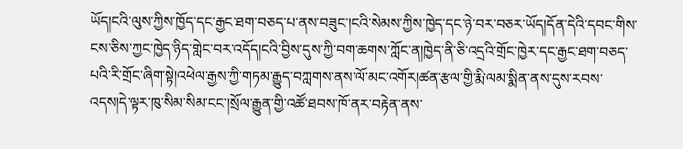ཡོད།ངའི་ལུས་ཀྱིས་ཁྱོད་དང་རྒྱང་ཐག་བཅད་པ་ནས་བཟུང་།ངའི་སེམས་ཀྱིས་ཁྱེད་དང་ཉེ་བར་བཅར་ཡོད།དོན་དེའི་དབང་གིས་ངས་ཅིས་ཀྱང་ཁྱེད་ཉིད་གླེང་བར་འདོད།ངའི་བྱིས་དུས་ཀྱི་བག་ཆགས་ཀློང་ན།ཁྱེད་ནི་ཅི་འདྲའི་གྲོང་ཁྱེར་དང་རྒྱང་ཐག་བཅད་པའི་རི་གྲོང་ཞིག་སྟེ།འཕེལ་རྒྱས་ཀྱི་གཏམ་རྒྱུད་བཀླགས་ནས་ལོ་མང་འགོར།ཚན་རྩལ་གྱི་རྨི་ལམ་སྨིན་ནས་དུས་རབས་འདས།དེ་ལྟར་ཁུ་སིམ་སིམ་ངང་།སྲོལ་རྒྱུན་གྱི་འཚོ་ཐབས་ཁོ་ནར་བརྟེན་ནས་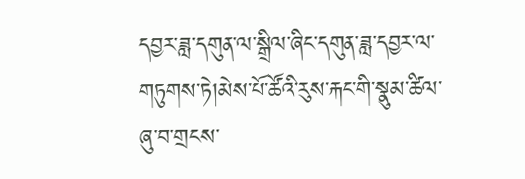དབྱར་ཟླ་དགུན་ལ་སྒྲིལ་ཞིང་དགུན་ཟླ་དབྱར་ལ་གཏུགས་ཏེ།མེས་པོ་ཚོའི་རུས་རྐང་གི་སྣུམ་ཚིལ་ཞུ་བ་གྲངས་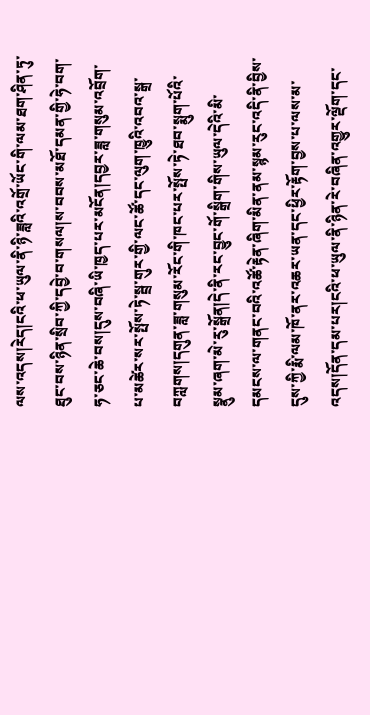ལས་འདས།རེད།ངའི་ཕ་ཡུལ་ནི་ཉི་ཟླའི་འགྲོ་ཡོང་གི་ལམ་ཐག་ཤིན་ཏུ་ཐུང་བས་ཉིན་སྲིབ་ཀྱི་དབྱེ་བ་གསལ།ས་བབས་མཐོ་དམན་གྱི་ཧེ་བག་ཧ་ཅང་ཆེ་བས།དུས་བཞི་ཡི་ཁྱད་པར་མངོན།དབྱར་ཟླ་གསུམ་འབྲོག་པ་མཚེར་སར་སྤོས་ཏེ་སྦྲ་གུར་གྱི་ལང་ཚོ་དང་ལུག་ཁྱུའི་འབའ་སྒྲ་བཀླགས།དགུན་ཟླ་གསུམ་རོང་གི་ཁང་པར་སྤོས་ཏེ་ཐབ་སྨུག་པོའི་སྣུམ་ཞག་མེ་རུ་སྒྲོན།དེ་ནི་རང་བྱུང་གོ་སྒྲིག་གིས་ཡུལ་དེའི་མི་དམངས་ལ་གནང་བའི་འཚོ་རྟེན་ཞིག་མིན་ནམ་སྙམ་རུང་འདི་ནི་བྱིས་དུས་ཀྱི་རྨི་ལམ་ཁོ་ནར་འཆར་ཡན་དང་ཕྱིར་རྟོག་བྱས་པ་ལས་མ་འདས།དོན་དམ་པར།ངའི་ཕ་ཡུལ་ནི་ཉིན་རེ་བཞིན་འགྱུར་ལྡོག་དང་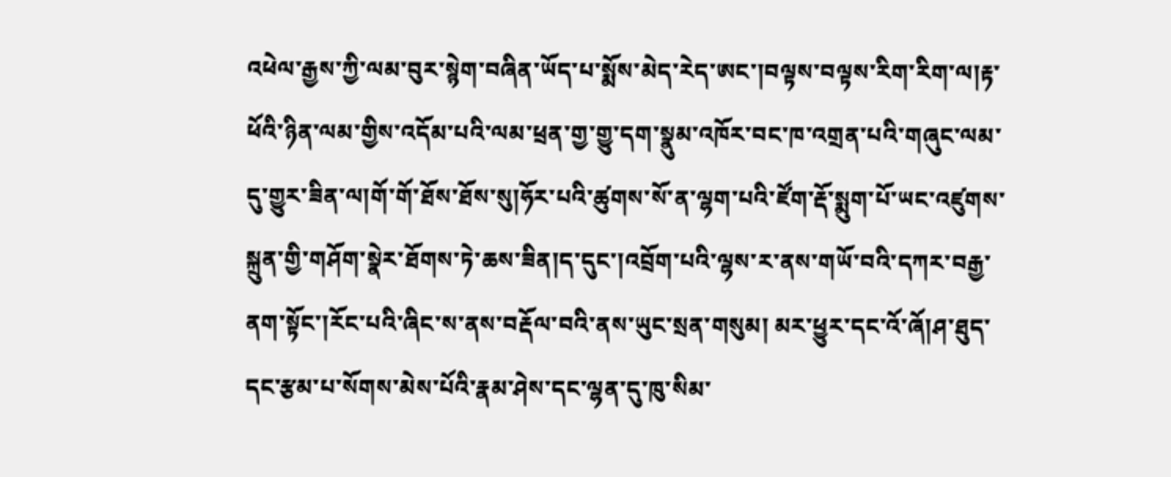འཕེལ་རྒྱས་ཀྱི་ལམ་བུར་སྙེག་བཞིན་ཡོད་པ་སྨོས་མེད་རེད་ཨང་།བལྟས་བལྟས་རིག་རིག་ལ།རྟ་ཕོའི་ཉིན་ལམ་གྱིས་འདོམ་པའི་ལམ་ཕྲན་གྱ་གྱུ་དག་སྣུམ་འཁོར་བང་ཁ་འགྲན་པའི་གཞུང་ལམ་དུ་གྱུར་ཟིན་ལ།གོ་གོ་ཐོས་ཐོས་སུ།ཧོར་པའི་ཚུགས་སོ་ན་ལྷག་པའི་ཛོག་རྡོ་སྨུག་པོ་ཡང་འཛུགས་སྐྲུན་གྱི་གཤོག་སྣེར་ཐོགས་ཏེ་ཆས་ཟིན།ད་དུང་།འབྲོག་པའི་ལྷས་ར་ནས་གཡོ་བའི་དཀར་བརྒྱ་ནག་སྟོང་།རོང་པའི་ཞིང་ས་ནས་བརྡོལ་བའི་ནས་ཡུང་སྲན་གསུམ། མར་ཕྱུར་དང་འོ་ཞོ།ཤ་ཐུད་དང་རྩམ་པ་སོགས་མེས་པོའི་རྣམ་ཤེས་དང་ལྷན་དུ་ཁུ་སིམ་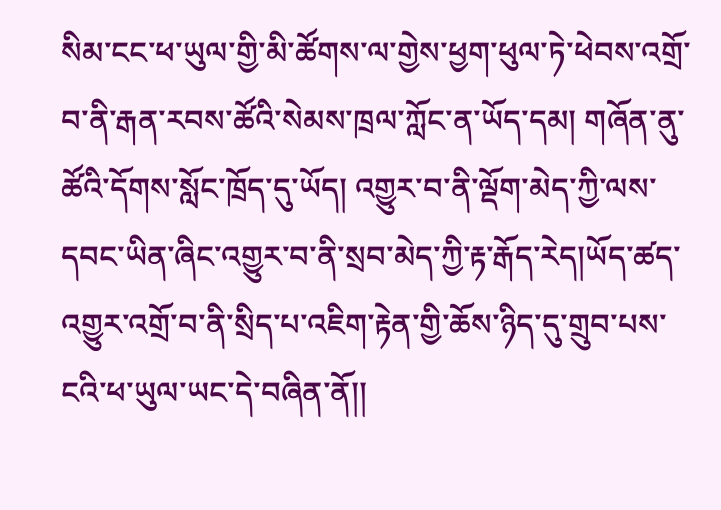སིམ་ངང་ཕ་ཡུལ་གྱི་མི་ཚོགས་ལ་གྱེས་ཕྱག་ཕུལ་ཏེ་ཕེབས་འགྲོ་བ་ནི་རྒན་རབས་ཚོའི་སེམས་ཁྲལ་ཀློང་ན་ཡོད་དམ། གཞོན་ནུ་ཚོའི་དོགས་སློང་ཁྲོད་དུ་ཡོད། འགྱུར་བ་ནི་ལྡོག་མེད་ཀྱི་ལས་དབང་ཡིན་ཞིང་འགྱུར་བ་ནི་སྲབ་མེད་ཀྱི་རྟ་རྒོད་རེད།ཡོད་ཚད་འགྱུར་འགྲོ་བ་ནི་སྲིད་པ་འཇིག་རྟེན་གྱི་ཆོས་ཉིད་དུ་གྲུབ་པས་ངའི་ཕ་ཡུལ་ཡང་དེ་བཞིན་ནོ།།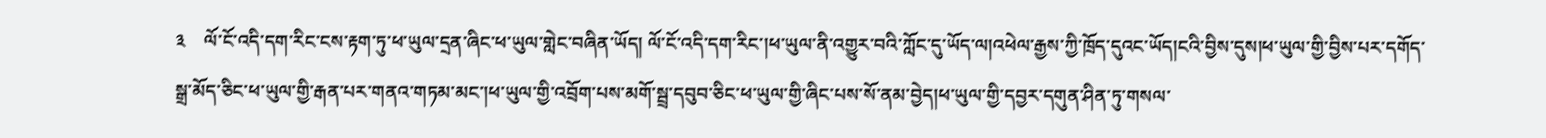༣    ལོ་ངོ་འདི་དག་རིང་ངས་རྟག་ཏུ་ཕ་ཡུལ་དྲན་ཞིང་ཕ་ཡུལ་གླེང་བཞིན་ཡོད། ལོ་ངོ་འདི་དག་རིང་།ཕ་ཡུལ་ནི་འགྱུར་བའི་ཀློང་དུ་ཡོད་ལ།འཕེལ་རྒྱས་ཀྱི་ཁྲོད་དུའང་ཡོད།ངའི་བྱིས་དུས།ཕ་ཡུལ་གྱི་བྱིས་པར་དགོད་སྒྲ་མོད་ཅིང་ཕ་ཡུལ་གྱི་རྒན་པར་གནའ་གཏམ་མང་།ཕ་ཡུལ་གྱི་འབྲོག་པས་མགོ་སྦྲ་དབུབ་ཅིང་ཕ་ཡུལ་གྱི་ཞིང་པས་སོ་ནམ་བྱེད།ཕ་ཡུལ་གྱི་དབྱར་དགུན་ཤིན་ཏུ་གསལ་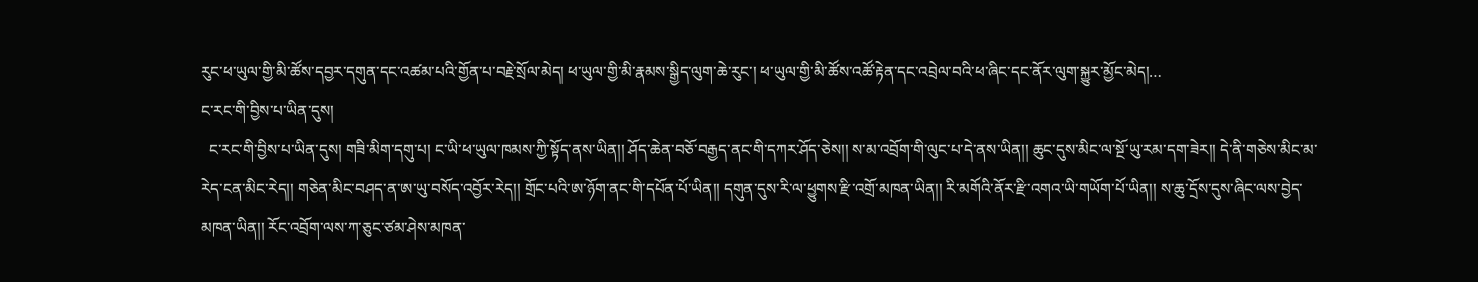རུང་ཕ་ཡུལ་གྱི་མི་ཚོས་དབྱར་དགུན་དང་འཚམ་པའི་གྱོན་པ་བརྗེ་སྲོལ་མེད། ཕ་ཡུལ་གྱི་མི་རྣམས་སྒྱིད་ལུག་ཆེ་རུང་། ཕ་ཡུལ་གྱི་མི་ཚོས་འཚོ་རྟེན་དང་འབྲེལ་བའི་ཕ་ཞིང་དང་ནོར་ལུག་སྐྱུར་མྱོང་མེད།…
ང་རང་གི་བྱིས་པ་ཡིན་དུས།
  ང་རང་གི་བྱིས་པ་ཡིན་དུས། གཟི་མིག་དགུ་པ། ང་ཡི་ཕ་ཡུལ་ཁམས་ཀྱི་སྟོད་ནས་ཡིན།། ཤོད་ཆེན་བཅོ་བརྒྱད་ནང་གི་དཀར་ཤོད་ཅེས།། ས་མ་འབྲོག་གི་ལུང་པ་དེ་ནས་ཡིན།། ཆུང་དུས་མིང་ལ་སྔོ་ཡུ་རམ་དག་ཟེར།། དེ་ནི་གཅེས་མིང་མ་རེད་ངན་མིང་རེད།། གཅེན་མིང་བཤད་ན་ཨ་ཡུ་བསོད་འབྱོར་རེད།། གྲོང་པའི་ཨ་ཉོག་ནང་གི་དཔོན་པོ་ཡིན།། དགུན་དུས་རི་ལ་ཕྱུགས་རྫི་འགྲོ་མཁན་ཡིན།། རི་མགོའི་ནོར་རྫི་འགའ་ཡི་གཡོག་པོ་ཡིན།། ས་ཆུ་དྲོས་དུས་ཞིང་ལས་བྱེད་མཁན་ཡིན།། རོང་འབྲོག་ལས་ཀ་ཅུང་ཙམ་ཤེས་མཁན་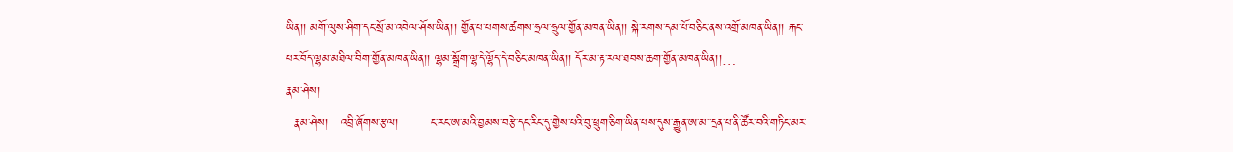ཡིན།། མགོ་ལུས་ཤིག་དང་སྲོ་མ་འབེལ་ཤོས་ཡིན།། གྱོན་པ་པགས་ཚགས་ཧྲལ་ཧྲུལ་གྱོན་མཁན་ཡིན།། སྐེ་རགས་དམ་པོ་བཅིང་ནས་འགྲོ་མཁན་ཡིན།། རྐང་པར་བོད་ལྷམ་མཐིལ་བིག་གྱོན་མཁན་ཡིན།། ལྷམ་སྒྲོག་ལྷ་དེ་ལྷོད་དེ་བཅིང་མཁན་ཡིན།། དོར་མ་རྟ་རལ་ཐབས་ཆག་གྱོན་མཁན་ཡིན།།…
རྣམ་ཤེས།
  རྣམ་ཤེས།   འབྲི་ཞོགས་རྩལ།        ང་རང་ཨ་མའི་བྱམས་བརྩེ་དང་རིང་དུ་གྱེས་པའི་བུ་ཕྲུག་ཅིག་ཡིན་པས་དུས་རྒྱུན་ཨ་མ་་དྲན་པ་ནི་ཚོར་བའི་གཏིང་མར་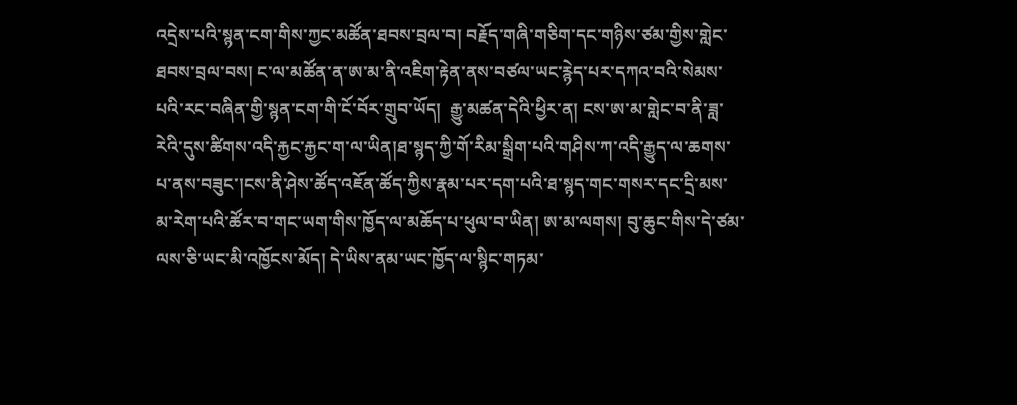འདྲེས་པའི་སྙན་ངག་གིས་ཀྱང་མཚོན་ཐབས་བྲལ་བ། བརྗོད་གཞི་གཅིག་དང་གཉིས་ཙམ་གྱིས་གླེང་ཐབས་བྲལ་བས། ང་ལ་མཚོན་ན་ཨ་མ་ནི་འཇིག་རྟེན་ནས་བཙལ་ཡང་རྙེད་པར་དཀའ་བའི་སེམས་པའི་རང་བཞིན་གྱི་སྙན་ངག་གི་ངོ་བོར་གྲུབ་ཡོད།  རྒྱུ་མཚན་དེའི་ཕྱིར་ན། ངས་ཨ་མ་གླེང་བ་ནི་ཟླ་རེའི་དུས་ཚིགས་འདི་རྐྱང་རྐྱང་ག་ལ་ཡིན།ཐ་སྙད་ཀྱི་གོ་རིམ་སྒྲིག་པའི་གཤིས་ཀ་འདི་རྒྱུད་ལ་ཆགས་པ་ནས་བཟུང་།ངས་ནི་ཤེས་ཚོད་འཇོན་ཚོད་ཀྱིས་རྣམ་པར་དག་པའི་ཐ་སྙད་གང་གསར་དང་དྲི་མས་མ་རེག་པའི་ཚོར་བ་གང་ཡག་གིས་ཁྱོད་ལ་མཆོད་པ་ཕུལ་བ་ཡིན། ཨ་མ་ལགས། བུ་ཆུང་གིས་དེ་ཙམ་ལས་ཅི་ཡང་མི་འཁྱོངས་མོད། དེ་ཡིས་ནམ་ཡང་ཁྱོད་ལ་སྙིང་གཏམ་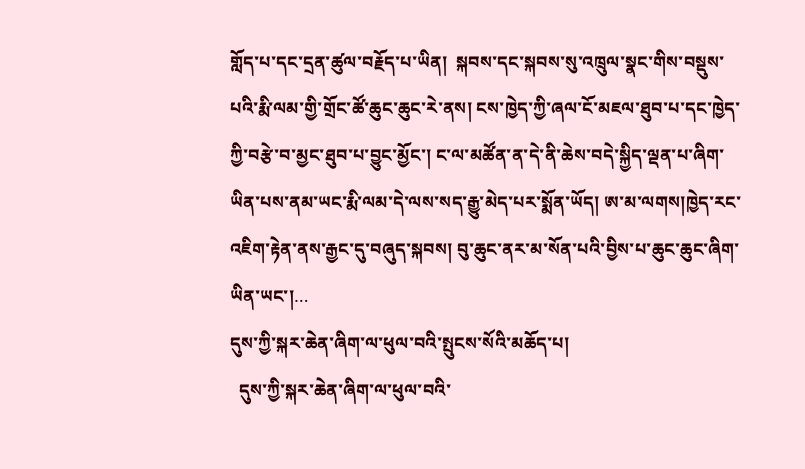གློད་པ་དང་དྲན་ཚུལ་བརྗོད་པ་ཡིན།  སྐབས་དང་སྐབས་སུ་འཁྲུལ་སྣང་གིས་བསྡུས་པའི་རྨི་ལམ་གྱི་གྲོང་ཚོ་ཆུང་ཆུང་རེ་ནས། ངས་ཁྱེད་ཀྱི་ཞལ་ངོ་མཇལ་ཐུབ་པ་དང་ཁྱེད་ཀྱི་བརྩེ་བ་མྱང་ཐུབ་པ་བྱུང་མྱོང་། ང་ལ་མཚོན་ན་དེ་ནི་ཆེས་བདེ་སྐྱིད་ལྡན་པ་ཞིག་ཡིན་པས་ནམ་ཡང་རྨི་ལམ་དེ་ལས་སད་རྒྱུ་མེད་པར་སྨོན་ཡོད། ཨ་མ་ལགས།ཁྱེད་རང་འཇིག་རྟེན་ནས་རྒྱང་དུ་བཞུད་སྐབས། བུ་ཆུང་ནར་མ་སོན་པའི་བྱིས་པ་ཆུང་ཆུང་ཞིག་ཡིན་ཡང་།…
དུས་ཀྱི་སྐར་ཆེན་ཞིག་ལ་ཕུལ་བའི་སྤུངས་སོའི་མཆོད་པ།
  དུས་ཀྱི་སྐར་ཆེན་ཞིག་ལ་ཕུལ་བའི་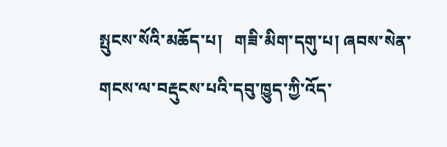སྤུངས་སོའི་མཆོད་པ།   གཟི་མིག་དགུ་པ། ཞབས་སེན་གངས་ལ་བརྡུངས་པའི་དབུ་ཁྱུད་ཀྱི་འོད་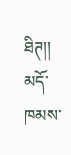ཐིཊ།། མདོ་ཁམས་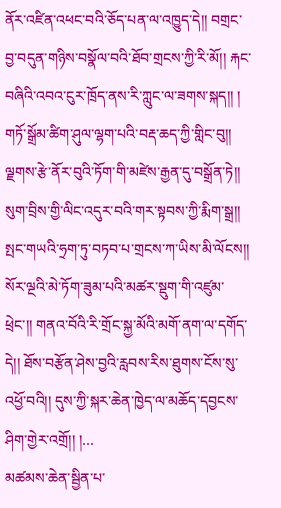ནོར་འཛིན་འཕང་བའི་ཅོད་པན་ལ་འཁྱུད་དེ།། བགྲང་བྱ་བདུན་གཉིས་བསྣོལ་བའི་ཐོབ་གྲངས་ཀྱི་རི་མོ།། རྐང་བཞིའི་འབའ་ངུར་ཁྲོད་ནས་རི་ཀླུང་ལ་ཟགས་སྐད།། ། གཏོ་སྒྲོམ་ཚིག་ཤུལ་ལྷག་པའི་བརྡ་ཆད་ཀྱི་གླིང་བུ།། ལྗགས་རྩེ་ནོར་བུའི་ཏོག་གི་མཛེས་རྒྱན་དུ་བསྒྲོན་ཏེ།། སུག་བྲིས་གྱི་ལིང་འདུར་བའི་གར་སྟབས་ཀྱི་རྨིག་སྒྲ།། སྤང་གཡའི་ཧྲག་ཏུ་བཏབ་པ་གྲངས་ཀ་ཡིས་མི་ལོངས།།     སོར་ལྔའི་མེ་ཏོག་ཟུམ་པའི་མཚར་སྡུག་གི་འཛུམ་ཕྲེང་།། གནའ་བོའི་རི་གྲོང་སྐྱ་མོའི་མགོ་ནག་ལ་དགོད་དེ།། ཐོས་བརྩོན་ཤེས་བྱའི་རླབས་རིས་ཐུགས་ངོས་སུ་འཕྱོ་བའི།། དུས་ཀྱི་སྐར་ཆེན་ཁྱེད་ལ་མཆོད་དབྱངས་ཤིག་གྱེར་འགྲོ།། །…
མཚམས་ཆེན་སྦྱིན་པ་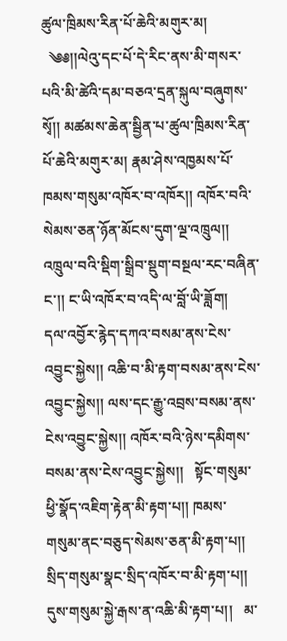ཚུལ་ཁྲིམས་རིན་པོ་ཆེའི་མགུར་མ།
  ༄༅།།ལེའུ་དང་པོ་དེ་རིང་ནས་མི་གསར་པའི་མི་ཚེའི་དམ་བཅའ་དྲན་སྐུལ་བཞུགས་སྭོ།། མཚམས་ཆེན་སྦྱིན་པ་ཚུལ་ཁྲིམས་རིན་པོ་ཆེའི་མགུར་མ། རྣམ་ཤེས་འཁྱམས་པོ་ཁམས་གསུམ་འཁོར་བ་འཁོར།། འཁོར་བའི་སེམས་ཅན་ཉོན་མོངས་དུག་ལྔ་འཁྲུལ།། འཁྲུལ་བའི་སྡིག་སྒྲིབ་སྡུག་བསྔལ་རང་བཞིན་ང་།། ང་ཡི་འཁོར་བ་འདི་ལ་བློ་ཡི་ཟློག།   དལ་འབྱོར་རྙེད་དཀའ་བསམ་ནས་ངེས་འབྱུང་སྐྱེས།། འཆི་བ་མི་རྟག་བསམ་ནས་ངེས་འབྱུང་སྐྱེས།། ལས་དང་རྒྱུ་འབྲས་བསམ་ནས་ངེས་འབྱུང་སྐྱེས།། འཁོར་བའི་ཉེས་དམིགས་བསམ་ནས་ངེས་འབྱུང་སྐྱེས།།   སྟོང་གསུམ་ཕྱི་སྣོད་འཇིག་རྟེན་མི་རྟག་པ།། ཁམས་གསུམ་ནང་བཅུད་སེམས་ཅན་མི་རྟག་པ།། སྲིད་གསུམ་སྣང་སྲིད་འཁོར་བ་མི་རྟག་པ།། དུས་གསུམ་སྐྱེ་རྒས་ན་འཆི་མི་རྟག་པ།།   མ་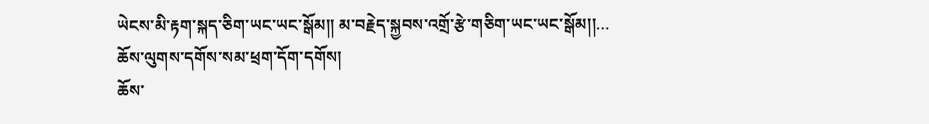ཡེངས་མི་རྟག་སྐད་ཅིག་ཡང་ཡང་སྒོམ།། མ་བརྗེད་སྐྱབས་འགྲོ་རྩེ་གཅིག་ཡང་ཡང་སྒོམ།།…
ཆོས་ལུགས་དགོས་སམ་ཕྲག་དོག་དགོས།
ཆོས་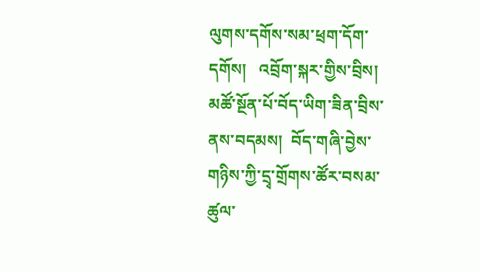ལུགས་དགོས་སམ་ཕྲག་དོག་དགོས།   འབྲོག་སྐར་གྱིས་བྲིས། མཚོ་སྔོན་པོ་བོད་ཡིག་ཟིན་བྲིས་ནས་བདམས།  བོད་གཞི་བྱེས་གཉིས་ཀྱི་དྲྭ་གྲོགས་ཚོར་བསམ་ཚུལ་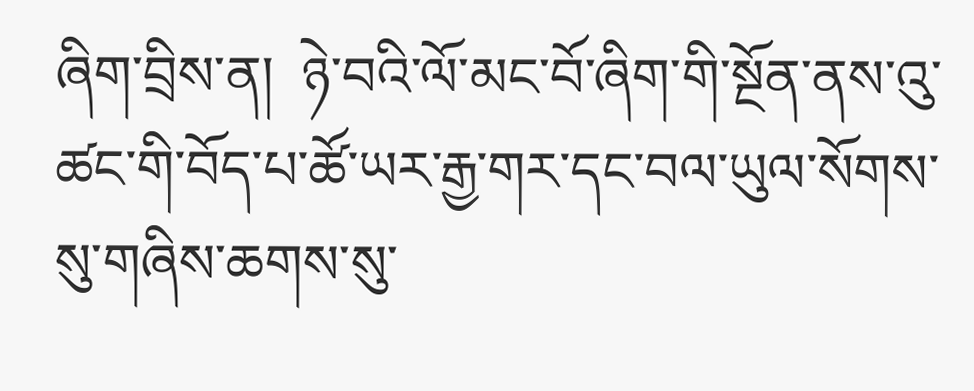ཞིག་བྲིས་ན།  ཉེ་བའི་ལོ་མང་བོ་ཞིག་གི་སྔོན་ནས་འུ་ཚང་གི་བོད་པ་ཚོ་ཡར་རྒྱ་གར་དང་བལ་ཡུལ་སོགས་སུ་གཞིས་ཆགས་སུ་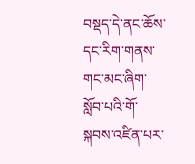བསྡད་དེ་ནང་ཆོས་དང་རིག་གནས་གང་མང་ཞིག་སློབ་པའི་གོ་སྐབས་འཛིན་པར་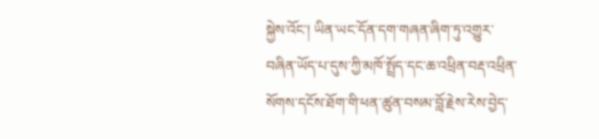སྐྱེས་འོང་། ཡིན་ཡང་དོན་དག་གཞན་ཞིག་ཏུ་འགྱུར་བཞིན་ཡོད་པ་དུས་ཀྱི་མཁོ་སྤྲོད་དང་ཆ་འཕྲིན་བརྡ་འཕྲིན་སོགས་དངོས་ཐོག་གི་ཕན་ཚུན་བསམ་བློ་རྗེས་རེས་བྱེད་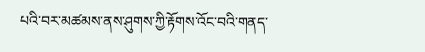པའི་བར་མཚམས་ནས་ཤུགས་ཀྱི་རྟོགས་འོང་བའི་གནད་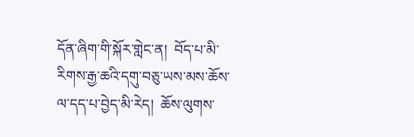དོན་ཞིག་གི་སྐོར་གླེང་ན།  བོད་པ་མི་རིགས་རྒྱ་ཆའི་དགུ་བཅུ་ཡས་མས་ཆོས་ལ་དད་པ་བྱེད་མི་རེད།  ཆོས་ལུགས་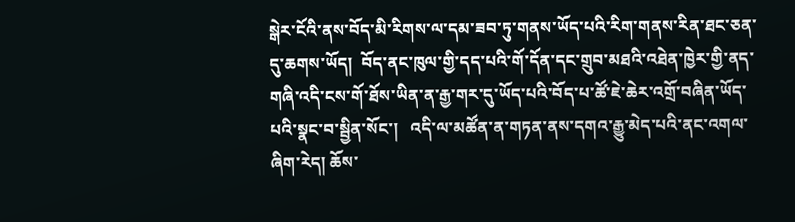སྒེར་ངོའི་ནས་བོད་མི་རིགས་ལ་དམ་ཟབ་ཏུ་གནས་ཡོད་པའི་རིག་གནས་རིན་ཐང་ཅན་དུ་ཆགས་ཡོད།  བོད་ནང་ཁུལ་གྱི་དད་པའི་གོ་དོན་དང་གྲུབ་མཐའི་འཐེན་ཁྱེར་གྱི་ནད་གཞི་འདི་ངས་གོ་ཐོས་ཡིན་ན་རྒྱ་གར་དུ་ཡོད་པའི་བོད་པ་ཚོ་ཇེ་ཆེར་འགྲོ་བཞིན་ཡོད་པའི་སྣང་བ་སྦྱིན་སོང་།   འདི་ལ་མཚོན་ན་གཏན་ནས་དགའ་རྒྱུ་མེད་པའི་ནང་འགལ་ཞིག་རེད། ཆོས་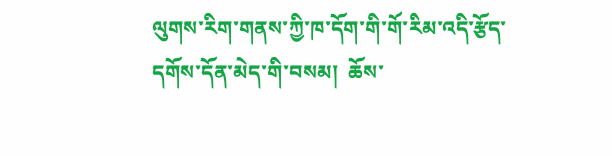ལུགས་རིག་གནས་ཀྱི་ཁ་དོག་གི་གོ་རིམ་འདི་རྩོད་དགོས་དོན་མེད་གི་བསམ།  ཆོས་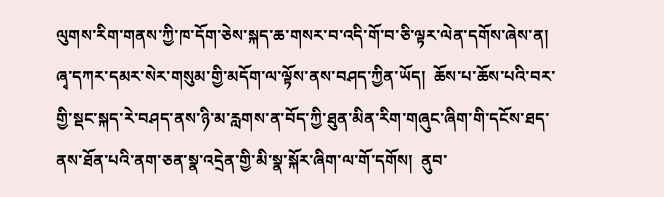ལུགས་རིག་གནས་ཀྱི་ཁ་དོག་ཅེས་སྐད་ཆ་གསར་བ་འདི་གོ་བ་ཅི་ལྟར་ལེན་དགོས་ཞེས་ན།  ཞྭ་དཀར་དམར་སེར་གསུམ་གྱི་མདོག་ལ་ལྟོས་ནས་བཤད་ཀྱིན་ཡོད།  ཆོས་པ་ཆོས་པའི་བར་གྱི་སྡང་སྐད་རེ་བཤད་ནས་ཉི་མ་རླགས་ན་བོད་ཀྱི་ཐུན་མིན་རིག་གཞུང་ཞིག་གི་དངོས་ཐད་ནས་ཐོན་པའི་ནག་ཅན་སྣ་འདྲེན་གྱི་མི་སྣ་སྐོར་ཞིག་ལ་གོ་དགོས།  ནུབ་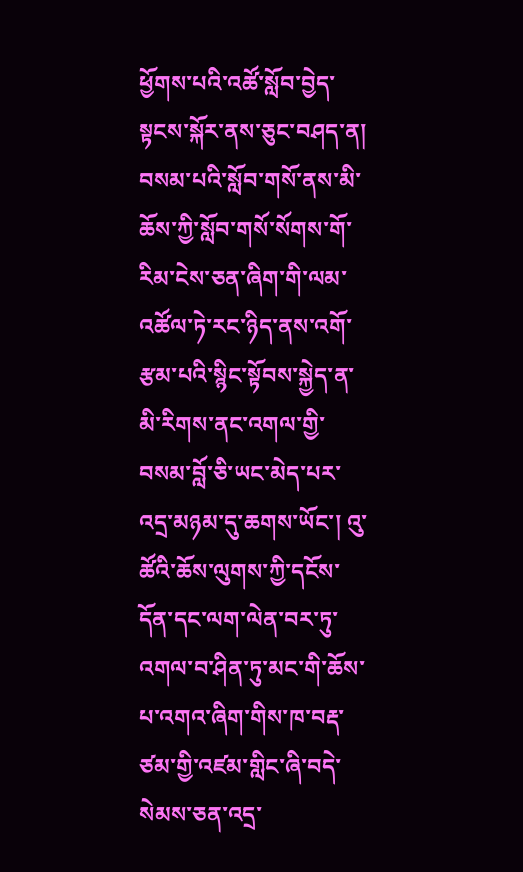ཕྱོགས་པའི་འཚོ་སློབ་བྱེད་སྟངས་སྐོར་ནས་ཅུང་བཤད་ན། བསམ་པའི་སློབ་གསོ་ནས་མི་ཆོས་ཀྱི་སློབ་གསོ་སོགས་གོ་རིམ་ངེས་ཅན་ཞིག་གི་ལམ་འཚོལ་ཏེ་རང་ཉིད་ནས་འགོ་རྩམ་པའི་སྙིང་སྟོབས་སྐྱེད་ན་མི་རིགས་ནང་འགལ་གྱི་བསམ་བློ་ཅི་ཡང་མེད་པར་འདྲ་མཉམ་དུ་ཆགས་ཡོང་། འུ་ཚོའི་ཆོས་ལུགས་ཀྱི་དངོས་དོན་དང་ལག་ལེན་བར་ཏུ་འགལ་བ་ཤིན་ཏུ་མང་གི་ཆོས་པ་འགའ་ཞིག་གིས་ཁ་བརྡ་ཙམ་གྱི་འཛམ་གླིང་ཞི་བདེ་སེམས་ཅན་འདྲ་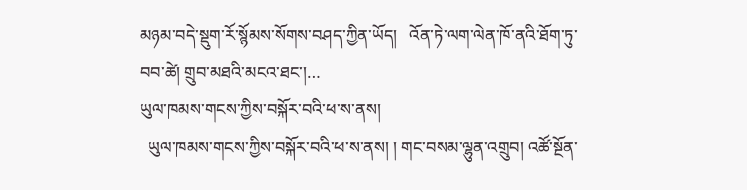མཉམ་བདེ་སྡུག་རོ་སྙོམས་སོགས་བཤད་ཀྱིན་ཡོད།   འོན་ཏེ་ལག་ལེན་ཁོ་ནའི་ཐོག་ཏུ་བབ་ཚེ། གྲུབ་མཐའི་མངའ་ཐང་།…
ཡུལ་ཁམས་གངས་ཀྱིས་བསྐོར་བའི་ཕ་ས་ནས།
  ཡུལ་ཁམས་གངས་ཀྱིས་བསྐོར་བའི་ཕ་ས་ནས། ། གང་བསམ་ལྷུན་འགྲུབ། འཚོ་སྔོན་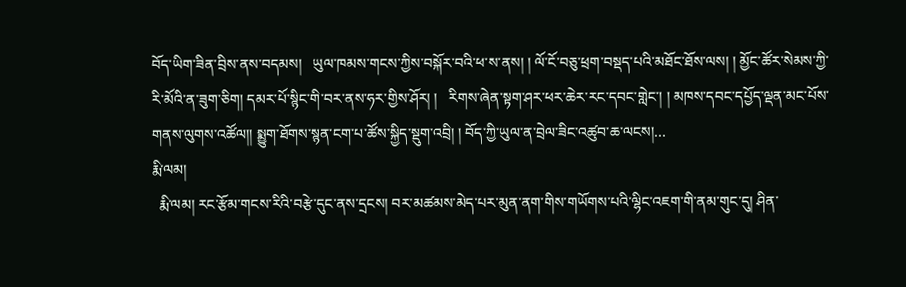བོད་ཡིག་ཟིན་བྲིས་ནས་བདམས།   ཡུལ་ཁམས་གངས་ཀྱིས་བསྐོར་བའི་ཕ་ས་ནས། ། ལོ་ངོ་བཅུ་ཕྲག་བསྡད་པའི་མཐོང་ཐོས་ལས། ། མྱོང་ཚོར་སེམས་ཀྱི་རི་མོའི་ན་ཟུག་ཅིག། དམར་པོ་སྙིང་གི་བར་ནས་ཧར་གྱིས་ཤོར། །   རིགས་ཞེན་སྟག་ཤར་ཕར་ཆེར་རང་དབང་གླེང་། ། མཁས་དབང་དཔྱོད་ལྡན་མང་པོས་གནས་ལུགས་འཚོལ།། སྨྱུག་ཐོགས་སྙན་ངག་པ་ཚོས་སྐྱིད་སྡུག་འབྲི། ། བོད་ཀྱི་ཡུལ་ན་བྲེལ་ཟིང་འཚུབ་ཆ་ལངས།…
རྨི་ལམ།
  རྨི་ལམ། རང་རྩོམ་གངས་རིའི་བརྩེ་དུང་ནས་དྲངས། བར་མཚམས་མེད་པར་མུན་ནག་གིས་གཡོགས་པའི་ལྷིང་འཇག་གི་ནམ་གུང་དུ། ཤིན་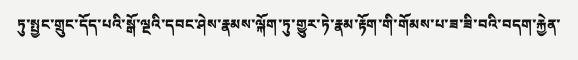ཏུ་སྤྱང་གྲུང་དོད་པའི་སྒོ་ལྔའི་དབང་ཤེས་རྣམས་ལྐོག་ཏུ་གྱུར་ཏེ་རྣམ་རྟོག་གི་གོམས་པ་ཟ་ཟི་བའི་བདག་རྐྱེན་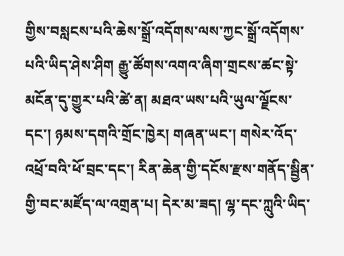གྱིས་བསླངས་པའི་ཆེས་སྒྲོ་འདོགས་ལས་ཀྱང་སྒྲོ་འདོགས་པའི་ཡིད་ཤེས་ཤིག རྒྱུ་ཚོགས་འགའ་ཞིག་གྲངས་ཚང་སྟེ་མངོན་དུ་གྱུར་པའི་ཚེ་ན། མཐའ་ཡས་པའི་ཡུལ་ལྗོངས་དང་། ཉམས་དགའི་གྲོང་ཁྱེར། གཞན་ཡང་། གསེར་འོད་འཕྲོ་བའི་ཕོ་བྲང་དང་། རིན་ཆེན་གྱི་དངོས་རྫས་གནོད་སྦྱིན་གྱི་བང་མཛོད་ལ་འགྲན་པ། དེར་མ་ཟད། ལྷ་དང་ཀླུའི་ཡིད་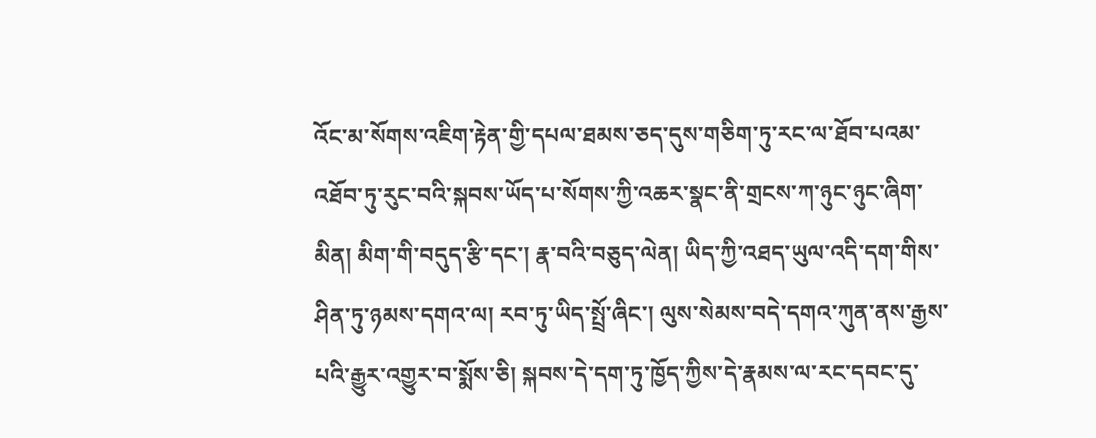འོང་མ་སོགས་འཇིག་རྟེན་གྱི་དཔལ་ཐམས་ཅད་དུས་གཅིག་ཏུ་རང་ལ་ཐོབ་པའམ་འཐོབ་ཏུ་རུང་བའི་སྐབས་ཡོད་པ་སོགས་ཀྱི་འཆར་སྣང་ནི་གྲངས་ཀ་ཉུང་ཉུང་ཞིག་མིན། མིག་གི་བདུད་རྩི་དང་། རྣ་བའི་བཅུད་ལེན། ཡིད་ཀྱི་འཐད་ཡུལ་འདི་དག་གིས་ཤིན་ཏུ་ཉམས་དགའ་ལ། རབ་ཏུ་ཡིད་སྤྲོ་ཞིང་། ལུས་སེམས་བདེ་དགའ་ཀུན་ནས་རྒྱས་པའི་རྒྱུར་འགྱུར་བ་སྨོས་ཅི། སྐབས་དེ་དག་ཏུ་ཁྱོད་ཀྱིས་དེ་རྣམས་ལ་རང་དབང་དུ་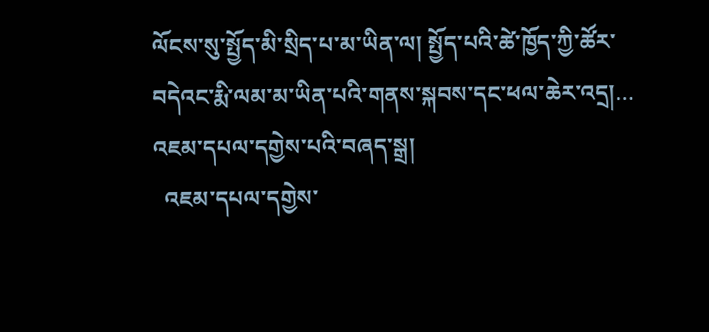ལོངས་སུ་སྤྱོད་མི་སྲིད་པ་མ་ཡིན་ལ། སྤྱོད་པའི་ཚེ་ཁྱོད་ཀྱི་ཚོར་བདེའང་རྨི་ལམ་མ་ཡིན་པའི་གནས་སྐབས་དང་ཕལ་ཆེར་འདྲ།…
འཇམ་དཔལ་དགྱེས་པའི་བཞད་སྒྲ།
  འཇམ་དཔལ་དགྱེས་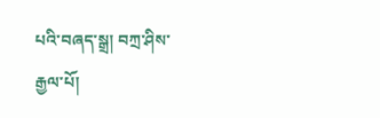པའི་བཞད་སྒྲ། བཀྲ་ཤིས་རྒྱལ་པོ།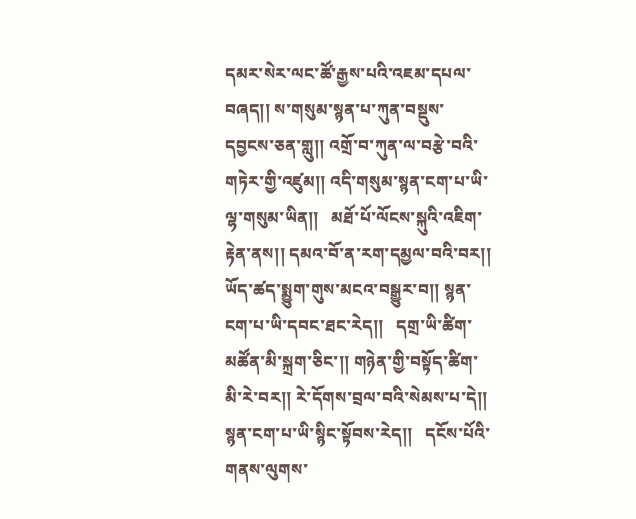དམར་སེར་ལང་ཚོ་རྒྱས་པའི་འཇམ་དཔལ་བཞད།། ས་གསུམ་སྙན་པ་ཀུན་བསྡུས་དབྱངས་ཅན་གླུ།། འགྲོ་བ་ཀུན་ལ་བརྩེ་བའི་གཏེར་གྱི་འཛུམ།། འདི་གསུམ་སྙན་ངག་པ་ཡི་ལྷ་གསུམ་ཡིན།།   མཐོ་པོ་ལོངས་སྐུའི་འཇིག་རྟེན་ནས།། དམའ་བོ་ན་རག་དམྱལ་བའི་བར།། ཡོད་ཚད་སྨྱུག་གུས་མངའ་བསྒྱུར་བ།། སྙན་ངག་པ་ཡི་དབང་ཐང་རེད།།   དགྲ་ཡི་ཚིག་མཚོན་མི་སྐྲག་ཅིང་།། གཉེན་གྱི་བསྟོད་ཚིག་མི་རེ་བར།། རེ་དོགས་བྲལ་བའི་སེམས་པ་དེ།། སྙན་ངག་པ་ཡི་སྙིང་སྟོབས་རེད།།   དངོས་པོའི་གནས་ལུགས་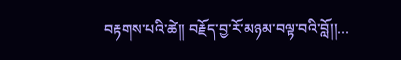བརྟགས་པའི་ཚེ།། བརྗོད་བྱ་རོ་མཉམ་བལྟ་བའི་བློ།།…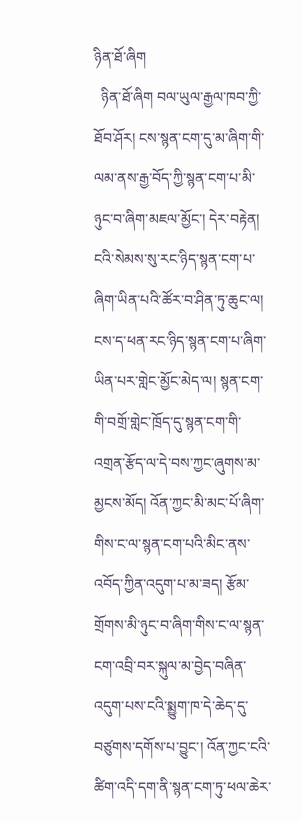ཉིན་ཐོ་ཞིག
  ཉིན་ཐོ་ཞིག བལ་ཡུལ་རྒྱལ་ཁབ་ཀྱི་ཐོབ་ཤོར། ངས་སྙན་ངག་དུ་མ་ཞིག་གི་ལམ་ནས་རྒྱ་བོད་ཀྱི་སྙན་ངག་པ་མི་ཉུང་བ་ཞིག་མཇལ་མྱོང་། དེར་བརྟེན། ངའི་སེམས་སུ་རང་ཉིད་སྙན་ངག་པ་ཞིག་ཡིན་པའི་ཚོར་བ་ཤིན་ཏུ་ཆུང་ལ། ངས་ད་ཕན་རང་ཉིད་སྙན་ངག་པ་ཞིག་ཡིན་པར་གླེང་མྱོང་མེད་ལ། སྙན་ངག་གི་བགྲོ་གླེང་ཁྲོད་དུ་སྙན་ངག་གི་འགྲན་རྩོད་ལ་དེ་བས་ཀྱང་ཞུགས་མ་མྱངས་མོད། འོན་ཀྱང་མི་མང་པོ་ཞིག་གིས་ང་ལ་སྙན་ངག་པའི་མིང་ནས་འབོད་ཀྱིན་འདུག་པ་མ་ཟད། རྩོམ་གྲོགས་མི་ཉུང་བ་ཞིག་གིས་ང་ལ་སྙན་ངག་འབྲི་བར་སྐུལ་མ་བྱེད་བཞིན་འདུག་པས་ངའི་སྨྱུག་ཁ་དེ་ཆེད་དུ་བཙུགས་དགོས་པ་བྱུང་། འོན་ཀྱང་ངའི་ཚིག་འདི་དག་ནི་སྙན་ངག་ཏུ་ཕལ་ཆེར་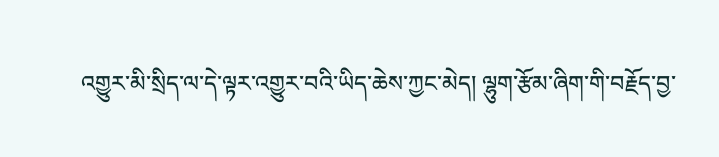འགྱུར་མི་སྲིད་ལ་དེ་ལྟར་འགྱུར་བའི་ཡིད་ཆེས་ཀྱང་མེད། ལྷུག་རྩོམ་ཞིག་གི་བརྗོད་བྱ་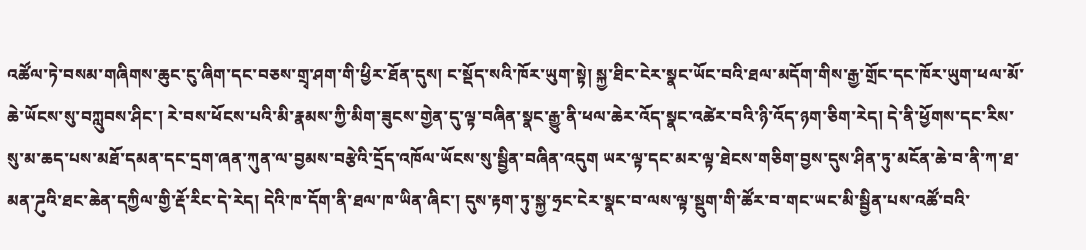འཚོལ་ཏེ་བསམ་གཞིགས་ཆུང་ངུ་ཞིག་དང་བཅས་གྲྭ་ཤག་གི་ཕྱིར་ཐོན་དུས། ང་སྡོད་སའི་ཁོར་ཡུག་སྟེ། སྐྱ་ཐིང་ངེར་སྣང་ཡོང་བའི་ཐལ་མདོག་གིས་རྒྱ་གྲོང་དང་ཁོར་ཡུག་ཕལ་མོ་ཆེ་ཡོངས་སུ་བཀླུབས་ཤིང་། རེ་བས་ཕོངས་པའི་མི་རྣམས་ཀྱི་མིག་ཟུངས་གྱེན་དུ་ལྟ་བཞིན་སྣང་རྒྱུ་ནི་ཕལ་ཆེར་འོད་སྣང་འཚེར་བའི་ཉི་འོད་ཉག་ཅིག་རེད། དེ་ནི་ཕྱོགས་དང་རིས་སུ་མ་ཆད་པས་མཐོ་དམན་དང་དྲག་ཞན་ཀུན་ལ་བྱམས་བརྩེའི་དྲོད་འཁོལ་ཡོངས་སུ་སྦྱིན་བཞིན་འདུག ཡར་ལྟ་དང་མར་ལྟ་ཐེངས་གཅིག་བྱས་དུས་ཤིན་ཏུ་མངོན་ཆེ་བ་ནི་ཀ་ཐ་མན་ཌུའི་ཐང་ཆེན་དཀྱིལ་གྱི་རྡོ་རིང་དེ་རེད། དེའི་ཁ་དོག་ནི་ཐལ་ཁ་ཡིན་ཞིང་། དུས་རྟག་ཏུ་སྐྱ་ཧྲང་ངེར་སྣང་བ་ལས་ལྟ་སྡུག་གི་ཚོར་བ་གང་ཡང་མི་སྦྱིན་པས་འཚོ་བའི་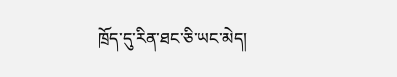ཁྲོད་དུ་རིན་ཐང་ཅི་ཡང་མེད།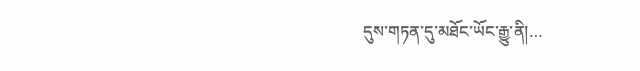དུས་གཏན་དུ་མཐོང་ཡོང་རྒྱུ་ནི།…